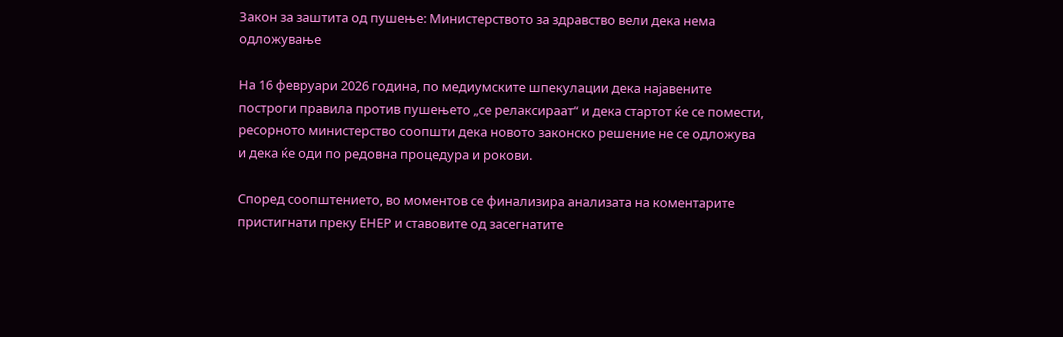Закон за заштита од пушење: Министерството за здравство вели дека нема одложување

На 16 февруари 2026 година, по медиумските шпекулации дека најавените построги правила против пушењето „се релаксираат“ и дека стартот ќе се помести, ресорното министерство соопшти дека новото законско решение не се одложува и дека ќе оди по редовна процедура и рокови.

Според соопштението, во моментов се финализира анализата на коментарите пристигнати преку ЕНЕР и ставовите од засегнатите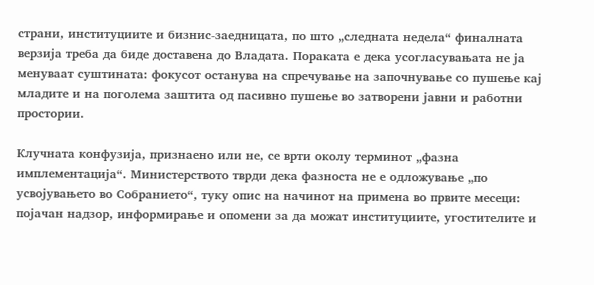страни, институциите и бизнис-заедницата, по што „следната недела“ финалната верзија треба да биде доставена до Владата. Пораката е дека усогласувањата не ја менуваат суштината: фокусот останува на спречување на започнување со пушење кај младите и на поголема заштита од пасивно пушење во затворени јавни и работни простории.

Клучната конфузија, признаено или не, се врти околу терминот „фазна имплементација“. Министерството тврди дека фазноста не е одложување „по усвојувањето во Собранието“, туку опис на начинот на примена во првите месеци: појачан надзор, информирање и опомени за да можат институциите, угостителите и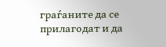граѓаните да се прилагодат и да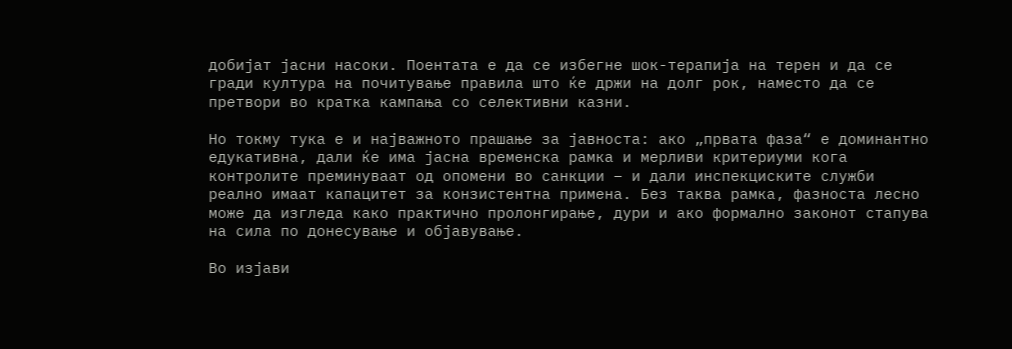добијат јасни насоки. Поентата е да се избегне шок-терапија на терен и да се гради култура на почитување правила што ќе држи на долг рок, наместо да се претвори во кратка кампања со селективни казни.

Но токму тука е и најважното прашање за јавноста: ако „првата фаза“ е доминантно едукативна, дали ќе има јасна временска рамка и мерливи критериуми кога контролите преминуваат од опомени во санкции – и дали инспекциските служби реално имаат капацитет за конзистентна примена. Без таква рамка, фазноста лесно може да изгледа како практично пролонгирање, дури и ако формално законот стапува на сила по донесување и објавување.

Во изјави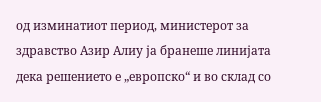од изминатиот период, министерот за здравство Азир Алиу ја бранеше линијата дека решението е „европско“ и во склад со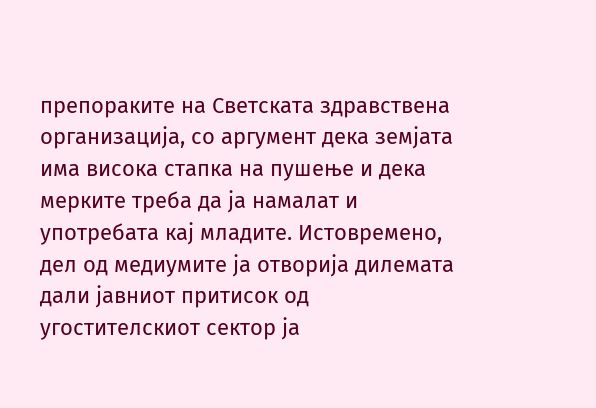препораките на Светската здравствена организација, со аргумент дека земјата има висока стапка на пушење и дека мерките треба да ја намалат и употребата кај младите. Истовремено, дел од медиумите ја отворија дилемата дали јавниот притисок од угостителскиот сектор ја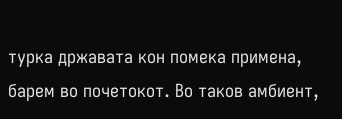турка државата кон помека примена, барем во почетокот. Во таков амбиент,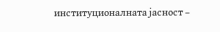институционалната јасност –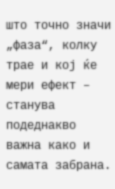што точно значи „фаза“, колку трае и кој ќе мери ефект – станува подеднакво важна како и самата забрана.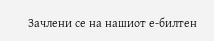Зачлени се на нашиот е-билтен